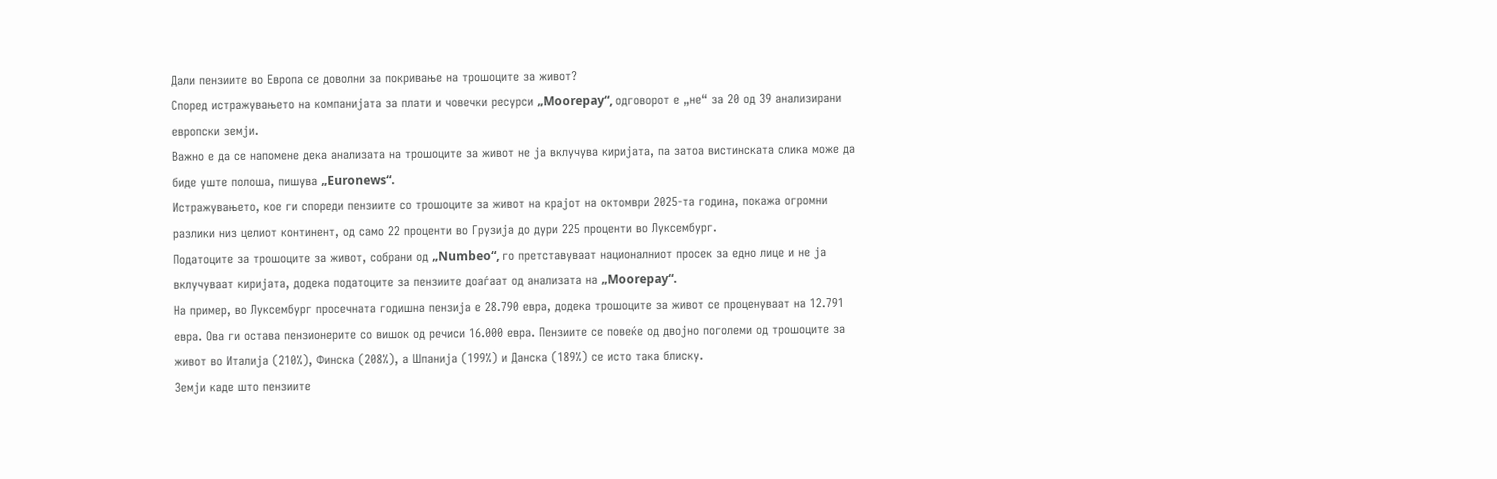Дали пензиите во Европа се доволни за покривање на трошоците за живот?
Според истражувањето на компанијата за плати и човечки ресурси „Moorepay“, одговорот е „не“ за 20 од 39 анализирани европски земји.
Важно е да се напомене дека анализата на трошоците за живот не ја вклучува киријата, па затоа вистинската слика може да биде уште полоша, пишува „Euronews“.
Истражувањето, кое ги спореди пензиите со трошоците за живот на крајот на октомври 2025-та година, покажа огромни разлики низ целиот континент, од само 22 проценти во Грузија до дури 225 проценти во Луксембург.
Податоците за трошоците за живот, собрани од „Numbeo“, го претставуваат националниот просек за едно лице и не ја вклучуваат киријата, додека податоците за пензиите доаѓаат од анализата на „Moorepay“.
На пример, во Луксембург просечната годишна пензија е 28.790 евра, додека трошоците за живот се проценуваат на 12.791 евра. Ова ги остава пензионерите со вишок од речиси 16.000 евра. Пензиите се повеќе од двојно поголеми од трошоците за живот во Италија (210%), Финска (208%), а Шпанија (199%) и Данска (189%) се исто така блиску.
Земји каде што пензиите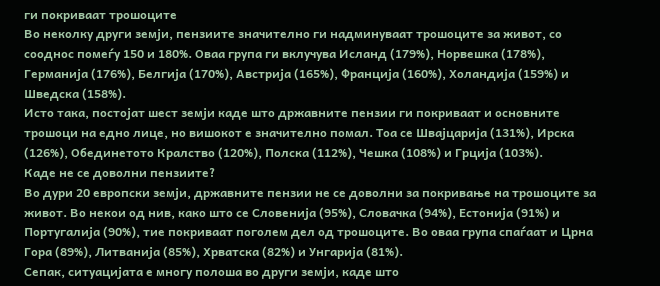ги покриваат трошоците
Во неколку други земји, пензиите значително ги надминуваат трошоците за живот, со сооднос помеѓу 150 и 180%. Оваа група ги вклучува Исланд (179%), Норвешка (178%), Германија (176%), Белгија (170%), Австрија (165%), Франција (160%), Холандија (159%) и Шведска (158%).
Исто така, постојат шест земји каде што државните пензии ги покриваат и основните трошоци на едно лице, но вишокот е значително помал. Тоа се Швајцарија (131%), Ирска (126%), Обединетото Кралство (120%), Полска (112%), Чешка (108%) и Грција (103%).
Каде не се доволни пензиите?
Во дури 20 европски земји, државните пензии не се доволни за покривање на трошоците за живот. Во некои од нив, како што се Словенија (95%), Словачка (94%), Естонија (91%) и Португалија (90%), тие покриваат поголем дел од трошоците. Во оваа група спаѓаат и Црна Гора (89%), Литванија (85%), Хрватска (82%) и Унгарија (81%).
Сепак, ситуацијата е многу полоша во други земји, каде што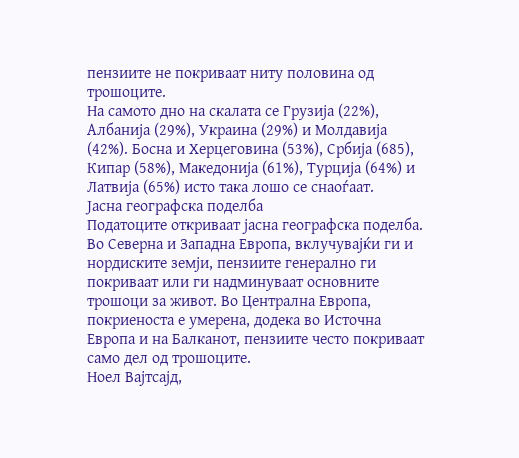пензиите не покриваат ниту половина од трошоците.
На самото дно на скалата се Грузија (22%), Албанија (29%), Украина (29%) и Молдавија (42%). Босна и Херцеговина (53%), Србија (685), Кипар (58%), Македонија (61%), Турција (64%) и Латвија (65%) исто така лошо се снаоѓаат.
Јасна географска поделба
Податоците откриваат јасна географска поделба. Во Северна и Западна Европа, вклучувајќи ги и нордиските земји, пензиите генерално ги покриваат или ги надминуваат основните трошоци за живот. Во Централна Европа, покриеноста е умерена, додека во Источна Европа и на Балканот, пензиите често покриваат само дел од трошоците.
Ноел Вајтсајд,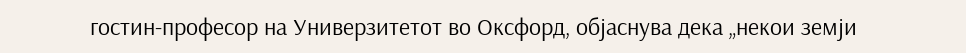гостин-професор на Универзитетот во Оксфорд, објаснува дека „некои земји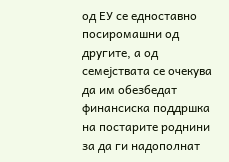од ЕУ се едноставно посиромашни од другите, а од семејствата се очекува да им обезбедат финансиска поддршка на постарите роднини за да ги надополнат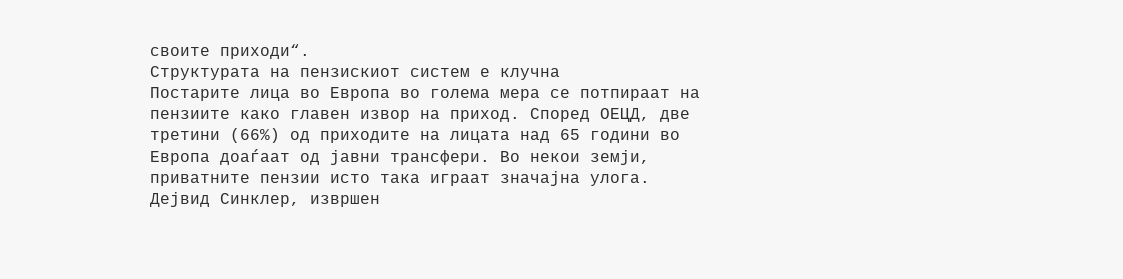своите приходи“.
Структурата на пензискиот систем е клучна
Постарите лица во Европа во голема мера се потпираат на пензиите како главен извор на приход. Според ОЕЦД, две третини (66%) од приходите на лицата над 65 години во Европа доаѓаат од јавни трансфери. Во некои земји, приватните пензии исто така играат значајна улога.
Дејвид Синклер, извршен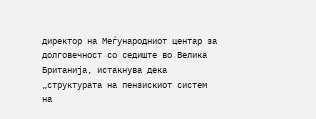директор на Меѓународниот центар за долговечност со седиште во Велика Британија, истакнува дека „структурата на пензискиот систем на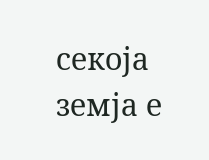секоја земја е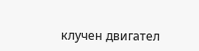клучен двигател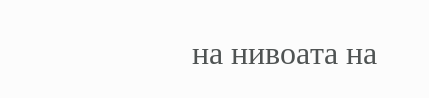на нивоата на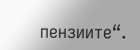пензиите“.